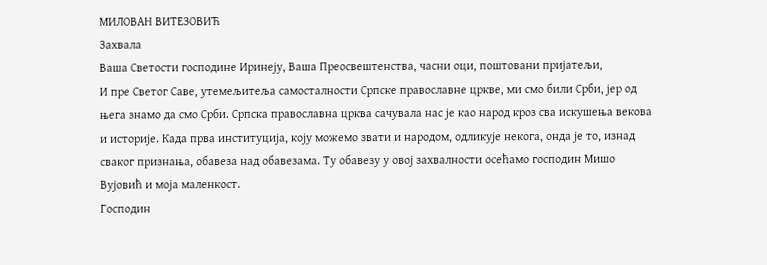МИЛОВАН ВИТЕЗОВИЋ
Захвала
Ваша Светости господине Иринеју, Ваша Преосвештенства, часни оци, поштовани пријатељи,
И пре Светог Саве, утемељитеља самосталности Српске православне цркве, ми смо били Срби, јер од њега знамо да смо Срби. Српска православна црква сачувала нас је као народ кроз сва искушења векова и историје. Када прва институција, коју можемо звати и народом, одликује некога, онда је то, изнад сваког признања, обавеза над обавезама. Ту обавезу у овој захвалности осећамо господин Мишо Вујовић и моја маленкост.
Господин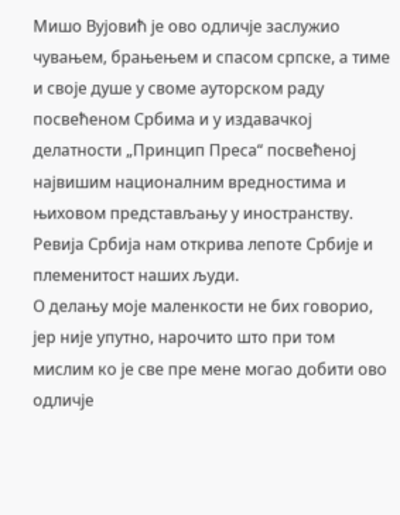Мишо Вујовић је ово одличје заслужио чувањем, брањењем и спасом српске, а тиме и своје душе у своме ауторском раду посвећеном Србима и у издавачкој делатности „Принцип Преса“ посвећеној највишим националним вредностима и њиховом представљању у иностранству. Ревија Србија нам открива лепоте Србије и племенитост наших људи.
О делању моје маленкости не бих говорио, јер није упутно, нарочито што при том мислим ко је све пре мене могао добити ово одличје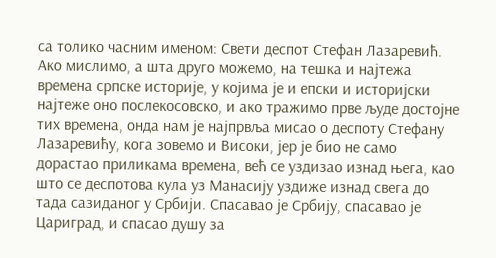са толико часним именом: Свети деспот Стефан Лазаревић.
Ако мислимо, а шта друго можемо, на тешка и најтежа времена српске историје, у којима је и епски и историјски најтеже оно послекосовско, и ако тражимо прве људе достојне тих времена, онда нам је најпрвља мисао о деспоту Стефану Лазаревићу, кога зовемо и Високи, јер је био не само дорастао приликама времена, већ се уздизао изнад њега, као што се деспотова кула уз Манасију уздиже изнад свега до тада сазиданог у Србији. Спасавао је Србију, спасавао је Цариград, и спасао душу за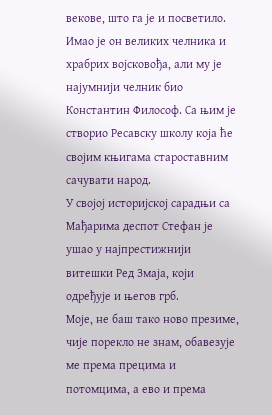векове, што га је и посветило.
Имао је он великих челника и храбрих војсковођа, али му је најумнији челник био Константин Философ. Са њим је створио Ресавску школу која ће својим књигама староставним сачувати народ.
У својој историјској сарадњи са Мађарима деспот Стефан је ушао у најпрестижнији витешки Ред Змаја, који одређује и његов грб.
Моје, не баш тако ново презиме, чије порекло не знам, обавезује ме према прецима и потомцима, а ево и према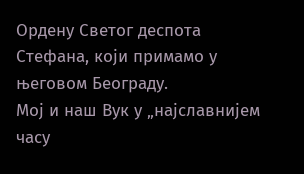Ордену Светог деспота Стефана, који примамо у његовом Београду.
Мој и наш Вук у „најславнијем часу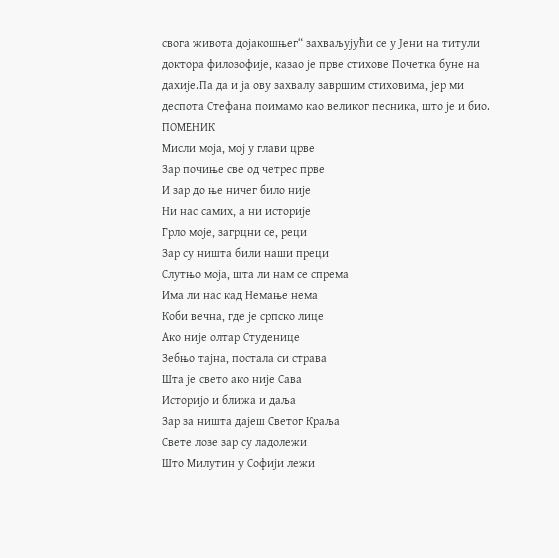свога живота дојакошњег“ захваљујући се у Јени на титули доктора филозофије, казао је прве стихове Почетка буне на дахије.Па да и ја ову захвалу завршим стиховима, јер ми деспота Стефана поимамо као великог песника, што је и био.
ПОМЕНИК
Мисли моја, мој у глави црве
Зар почиње све од четрес прве
И зар до ње ничег било није
Ни нас самих, а ни историје
Грло моје, загрцни се, реци
Зар су ништа били наши преци
Слутњо моја, шта ли нам се спрема
Има ли нас кад Немање нема
Коби вечна, где је српско лице
Ако није олтар Студенице
Зебњо тајна, постала си страва
Шта је свето ако није Сава
Историјо и ближа и даља
Зар за ништа дајеш Светог Краља
Свете лозе зар су ладолежи
Што Милутин у Софији лежи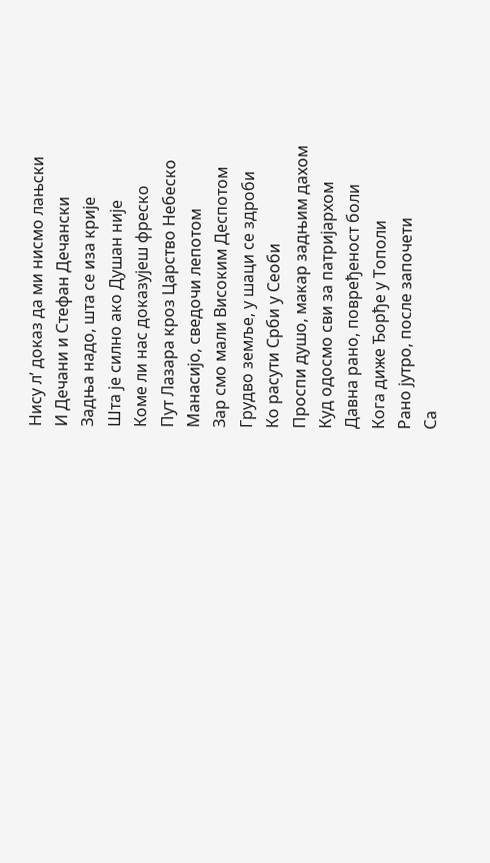Нису л’ доказ да ми нисмо лањски
И Дечани и Стефан Дечански
Задња надо, шта се иза крије
Шта је силно ако Душан није
Коме ли нас доказујеш фреско
Пут Лазара кроз Царство Небеско
Манасијо, сведочи лепотом
Зар смо мали Високим Деспотом
Грудво земље, у шаци се здроби
Ко расути Срби у Сеоби
Проспи душо, макар задњим дахом
Куд одосмо сви за патријархом
Давна рано, повређеност боли
Кога диже Ђорђе у Тополи
Рано јутро, после започети
Са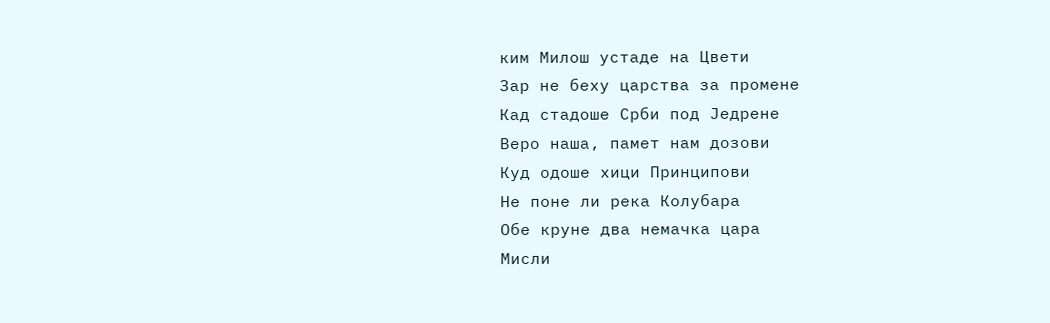ким Милош устаде на Цвети
Зар не беху царства за промене
Кад стадоше Срби под Једрене
Веро наша, памет нам дозови
Куд одоше хици Принципови
Не поне ли река Колубара
Обе круне два немачка цара
Мисли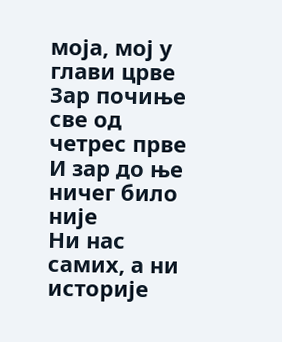моја, мој у глави црве
Зар почиње све од четрес прве
И зар до ње ничег било није
Ни нас самих, а ни историје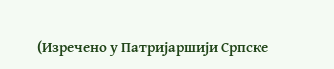(Изречено у Патријаршији Српске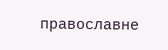православне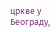цркве у Београду,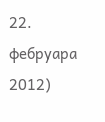22. фебруара 2012)